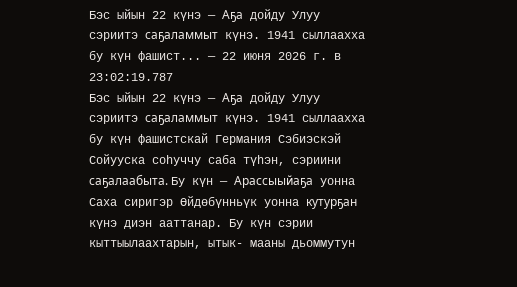Бэс ыйын 22 күнэ — Аҕа дойду Улуу сэриитэ саҕаламмыт күнэ. 1941 сыллаахха бу күн фашист... — 22 июня 2026 г. в 23:02:19.787
Бэс ыйын 22 күнэ — Аҕа дойду Улуу сэриитэ саҕаламмыт күнэ. 1941 сыллаахха бу күн фашистскай Германия Сэбиэскэй Сойууска соһуччу саба түһэн, сэриини саҕалаабыта. Бу күн — Арассыыйаҕа уонна Саха сиригэр Өйдөбүнньүк уонна кутурҕан күнэ диэн ааттанар. Бу күн сэрии кыттыылаахтарын, ытык- мааны дьоммутун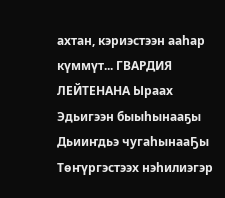ахтан, кэриэстээн ааһар күммүт... ГВАРДИЯ ЛЕЙТЕНАНА Ыраах Эдьигээн быыһынааҕы Дьииҥдьэ чугаһынааҔы Төҥүргэстээх нэһилиэгэр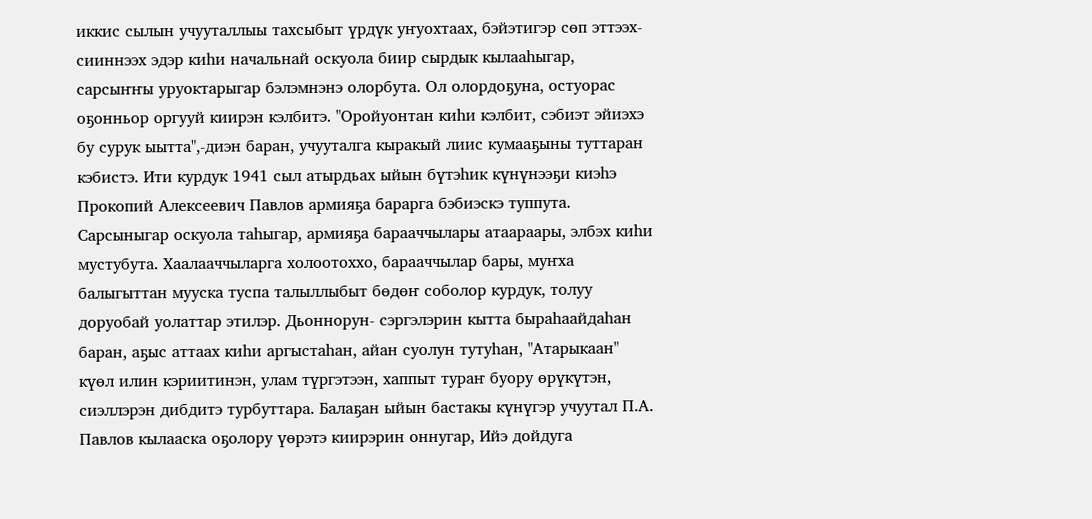иккис сылын учууталлыы тахсыбыт үрдүк уҥуохтаах, бэйэтигэр сөп эттээх-сииннээх эдэр киһи начальнай оскуола биир сырдык кылааһыгар, сарсыҥҥы уруоктарыгар бэлэмнэнэ олорбута. Ол олордоҕуна, остуорас оҕонньор оргууй киирэн кэлбитэ. "Оройуонтан киһи кэлбит, сэбиэт эйиэхэ бу сурук ыытта",-диэн баран, учууталга кыракый лиис кумааҕыны туттаран кэбистэ. Ити курдук 1941 сыл атырдьах ыйын бүтэһик күнүнээҕи киэһэ Прокопий Алексеевич Павлов армияҕа барарга бэбиэскэ туппута. Сарсыныгар оскуола таһыгар, армияҕа барааччылары атаараары, элбэх киһи мустубута. Хаалааччыларга холоотоххо, барааччылар бары, муҥха балыгыттан мууска туспа талыллыбыт бөдөҥ соболор курдук, толуу доруобай уолаттар этилэр. Дьоннорун- сэргэлэрин кытта быраһаайдаһан баран, аҕыс аттаах киһи аргыстаһан, айан суолун тутуһан, "Атарыкаан" күөл илин кэриитинэн, улам түргэтээн, хаппыт тураҥ буору өрүкүтэн, сиэллэрэн дибдитэ турбуттара. Балаҕан ыйын бастакы күнүгэр учуутал П.А. Павлов кылааска оҕолору үөрэтэ киирэрин оннугар, Ийэ дойдуга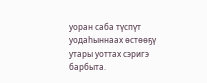уоран саба түспүт уодаһыннаах өстөөҕү утары уоттах сэригэ барбыта.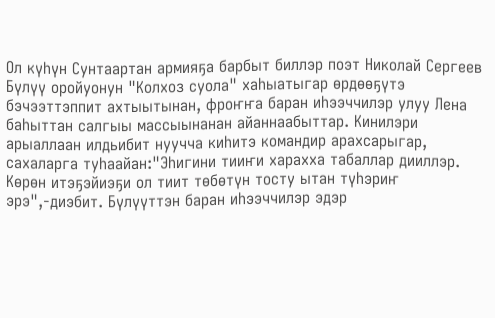Ол күһүн Сунтаартан армияҕа барбыт биллэр поэт Николай Сергеев Бүлүү оройуонун "Колхоз суола" хаһыатыгар өрдөөҕүтэ бэчээттэппит ахтыытынан, фроҥҥа баран иһээччилэр улуу Лена баһыттан салгыы массыынанан айаннаабыттар. Кинилэри арыаллаан илдьибит нуучча киһитэ командир арахсарыгар, сахаларга туһаайан:"Эһигини тииҥи харахха табаллар дииллэр. Көрөн итэҕэйиэҕи ол тиит төбөтүн тосту ытан түһэриҥ эрэ",-диэбит. Бүлүүттэн баран иһээччилэр эдэр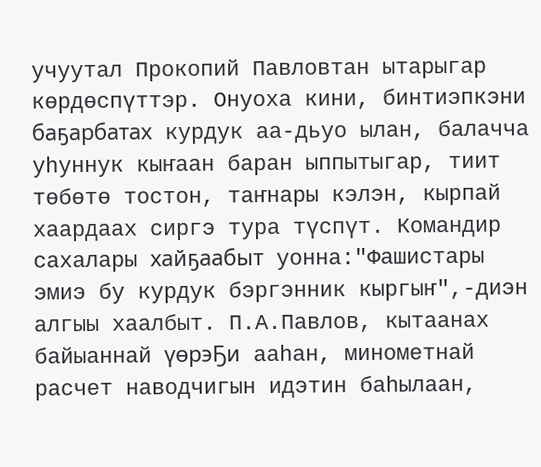учуутал Прокопий Павловтан ытарыгар көрдөспүттэр. Онуоха кини, бинтиэпкэни баҕарбатах курдук аа-дьуо ылан, балачча уһуннук кыҥаан баран ыппытыгар, тиит төбөтө тостон, таҥнары кэлэн, кырпай хаардаах сиргэ тура түспүт. Командир сахалары хайҕаабыт уонна:"Фашистары эмиэ бу курдук бэргэнник кыргыҥ",-диэн алгыы хаалбыт. П.А.Павлов, кытаанах байыаннай үөрэҔи ааһан, минометнай расчет наводчигын идэтин баһылаан,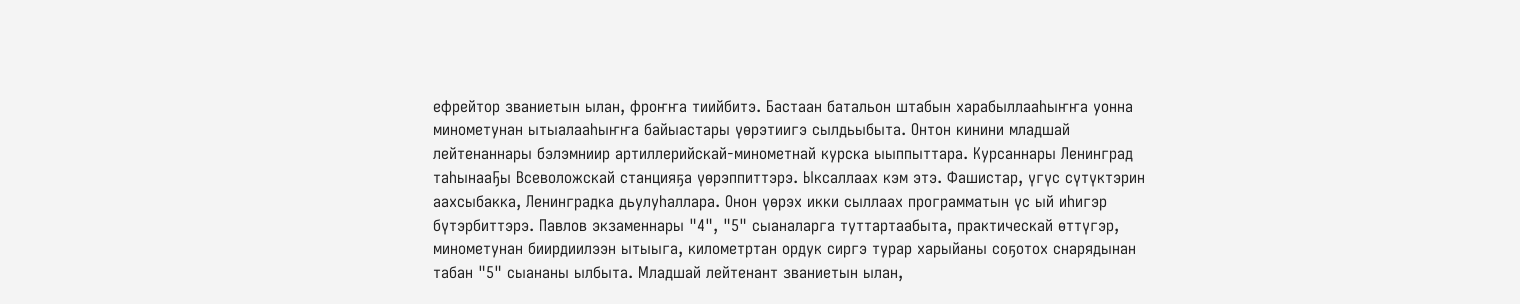ефрейтор званиетын ылан, фроҥҥа тиийбитэ. Бастаан батальон штабын харабыллааһыҥҥа уонна минометунан ытыалааһыҥҥа байыастары үөрэтиигэ сылдьыбыта. Онтон кинини младшай лейтенаннары бэлэмниир артиллерийскай-минометнай курска ыыппыттара. Курсаннары Ленинград таһынааҔы Всеволожскай станцияҕа үөрэппиттэрэ. Ыксаллаах кэм этэ. Фашистар, үгүс сүтүктэрин аахсыбакка, Ленинградка дьулуһаллара. Онон үөрэx икки сыллаах программатын үс ый иһигэр бүтэрбиттэрэ. Павлов экзаменнары "4", "5" сыаналарга туттартаабыта, практическай өттүгэр, минометунан биирдиилээн ытыыга, километртан ордук сиргэ турар харыйаны соҕотох снарядынан табан "5" сыананы ылбыта. Младшай лейтенант званиетын ылан,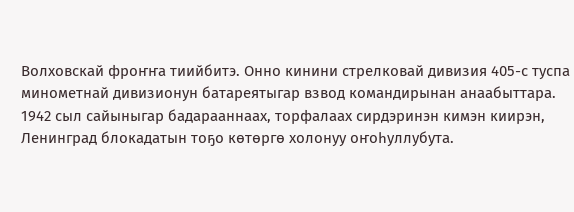Волховскай фроҥҥа тиийбитэ. Онно кинини стрелковай дивизия 405-с туспа минометнай дивизионун батареятыгар взвод командирынан анаабыттара. 1942 сыл сайыныгар бадарааннаах, торфалаах сирдэринэн кимэн киирэн, Ленинград блокадатын тоҕо көтөргө холонуу оҥоһуллубута.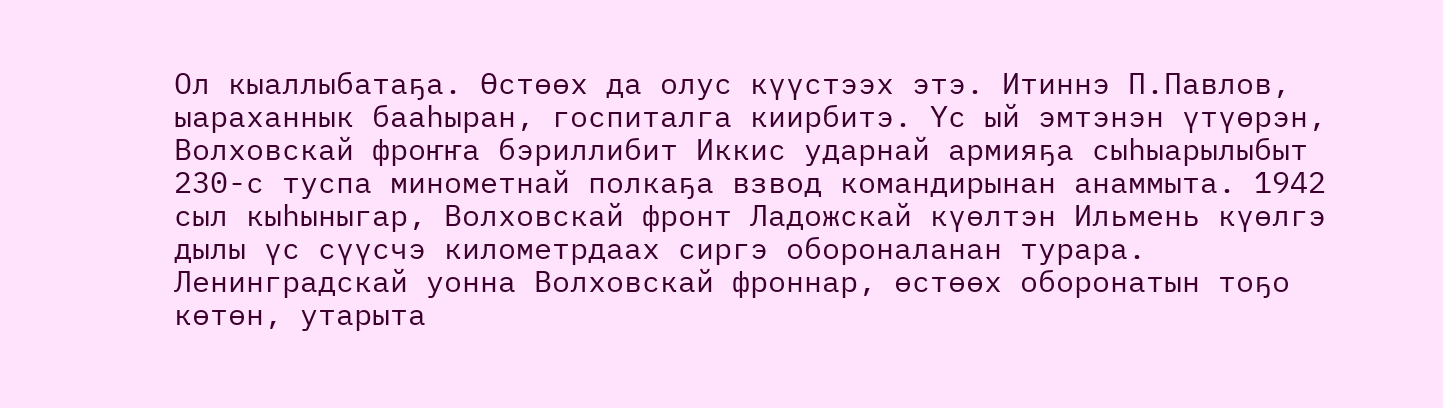Ол кыаллыбатаҕа. Өстөөх да олус күүстээх этэ. Итиннэ П.Павлов, ыараханнык бааһыран, госпиталга киирбитэ. Үс ый эмтэнэн үтүөрэн, Волховскай фроҥҥа бэриллибит Иккис ударнай армияҕа сыһыарылыбыт 230-с туспа минометнай полкаҕа взвод командирынан анаммыта. 1942 сыл кыһыныгар, Волховскай фронт Ладожскай күөлтэн Ильмень күөлгэ дылы үс сүүсчэ километрдаах сиргэ обороналанан турара. Ленинградскай уонна Волховскай фроннар, өстөөх оборонатын тоҕо көтөн, утарыта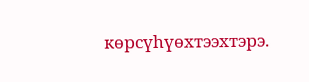көрсүһүөхтээхтэрэ.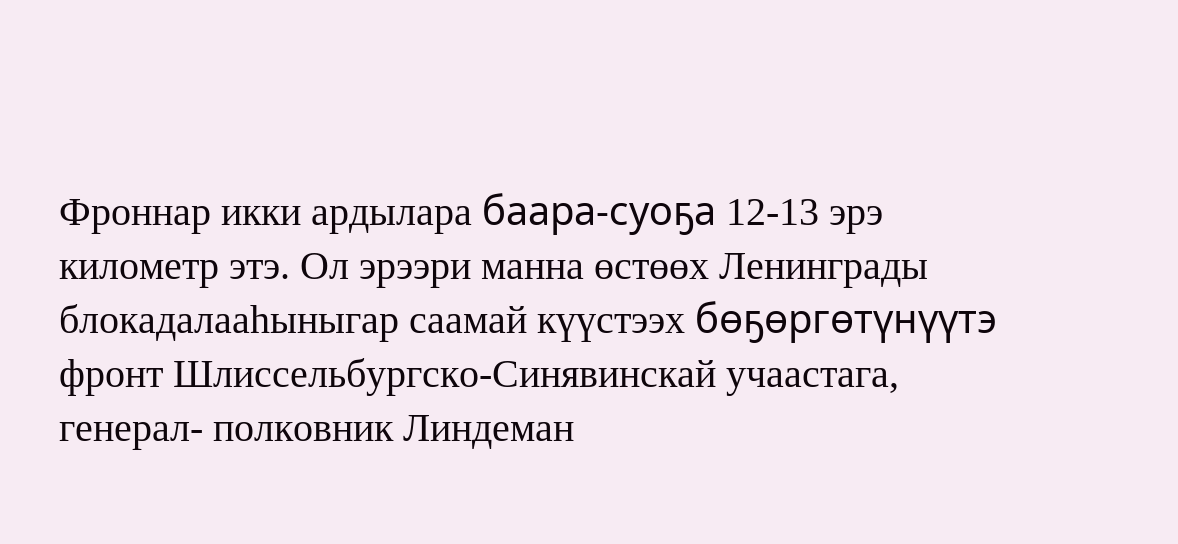Фроннар икки ардылара баара-суоҕа 12-13 эрэ километр этэ. Ол эрээри манна өстөөх Ленинграды блокадалааһыныгар саамай күүстээх бөҕөргөтүнүүтэ фронт Шлиссельбургско-Синявинскай учаастага, генерал- полковник Линдеман